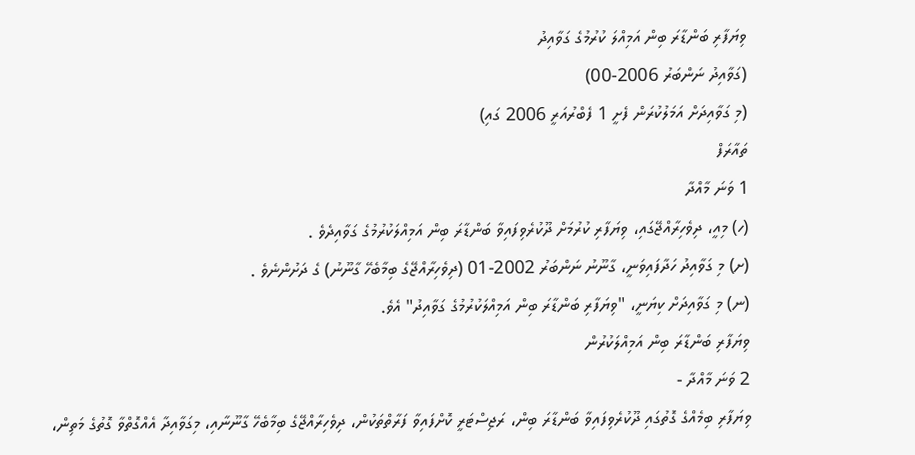ވިޔަފާރި ބަންޑާރަ ބިން އަމިއްލަ ކުރުމުގެ ގަވާއިދު
(ގަވާއިދު ނަންބަރު 2006-00)
(މި ގަވާއިދަށް އަމަލުކުރަން ފެށީ 1 ފެބްރުއަރީ 2006 ގައި)
ތައާރަފް
1 ވަނަ މާއްދާ
(ހ) މިއީ، ދިވެހިރާއްޖޭގައި، ވިޔަފާރި ކުރުމަށް ދޫކުރެވިފައިވާ ބަންޑާރަ ބިން އަމިއްލަކުރުމުގެ ގަވާއިދެވެ .
(ށ) މި ގަވާއިދު ހަދާފައިވަނީ، ގާނޫނު ނަންބަރު 2002-01 (ދިވެހިރާއްޖޭގެ ބިމާބެހޭ ގާނޫނު) ގެ ދަށުންނެވެ .
(ނ) މި ގަވާއިދަށް ކިޔަނީ، "ވިޔަފާރި ބަންޑާރަ ބިން އަމިއްލަކުރުމުގެ ގަވާއިދު" އެވެ.
ވިޔަފާރި ބަންޑާރަ ބިން އަމިއްލަކުރުން
2 ވަނަ މާއްދާ -
ވިޔަފާރި ބިމެއްގެ ގޮތުގައި ދޫކުރެވިފައިވާ ބަންޑާރަ ބިން، ރަޖިސްޓަރީ ކޮށްފައިވާ ފަރާތްތަކުން، ދިވެހިރާއްޖޭގެ ބިމާބެހޭ ގާނޫނާއި، މިގަވާއިދާ އެއްގޮތްވާ ގޮތުގެ މަތިން،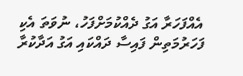އެއްފަހަރާ އަގު ދެއްކުމަށްފަހު، ނުވަތަ އެކި ފަހަރުމަތިން ފައިސާ ދައްކައި އަގު އަދާކުރާ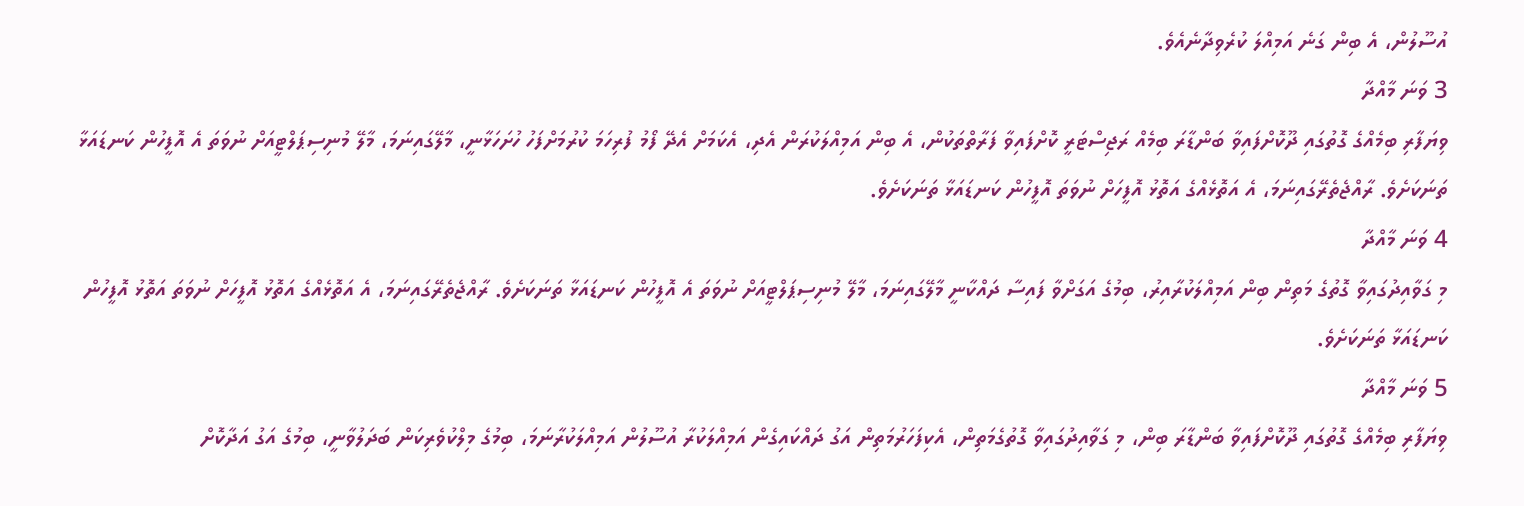އުސޫލުން، އެ ބިން ގަނެ އަމިއްލަ ކުރެވިދާނެއެވެ.
3 ވަނަ މާއްދާ
ވިޔަފާރި ބިމެއްގެ ގޮތުގައި ދޫކޮށްފައިވާ ބަންޑާރަ ބިމެއް ރަޖިސްޓަރީ ކޮށްފައިވާ ފަރާތްތަކުން، އެ ބިން އަމިއްލަކުރަން އެދި، އެކަމަށް އެދޭ ފޯމު ފުރިހަމަ ކުރުމަށްފަހު ހުށަހަޅާނީ، މާލޭގައިނަމަ، މާލޭ މުނިސިޕަލްޓީއަށް ނުވަތަ އެ އޮފީހުން ކަނޑައަޅާ ތަނަކަށެވެ. ރާއްޖެތެރޭގައިނަމަ، އެ އަތޮޅެއްގެ އަތޮޅު އޮފީހަށް ނުވަތަ އޮފީހުން ކަނޑައަޅާ ތަނަކަށެވެ.
4 ވަނަ މާއްދާ
މި ގަވާއިދުގައިވާ ގޮތުގެ މަތިން ބިން އަމިއްލަކުރާއިރު، ބިމުގެ އަގަށްވާ ފައިސާ ދައްކާނީ މާލޭގައިނަމަ، މާލޭ މުނިސިޕަލްޓީއަށް ނުވަތަ އެ އޮފީހުން ކަނޑައަޅާ ތަނަކަށެވެ. ރާއްޖެތެރޭގައިނަމަ، އެ އަތޮޅެއްގެ އަތޮޅު އޮފީހަށް ނުވަތަ އަތޮޅު އޮފީހުން ކަނޑައަޅާ ތަނަކަށެވެ.
5 ވަނަ މާއްދާ
ވިޔަފާރި ބިމެއްގެ ގޮތުގައި ދޫކޮށްފައިވާ ބަންޑާރަ ބިން، މި ގަވާއިދުގައިވާ ގޮތުގެމަތިން، އެކިފަހަރުމަތިން އަގު ދައްކައިގެން އަމިއްލަކުރާ އުސޫލުން އަމިއްލަކުރާނަމަ، ބިމުގެ މިލްކުވެރިކަން ބަދަލުވާނީ، ބިމުގެ އަގު އަދާކޮށް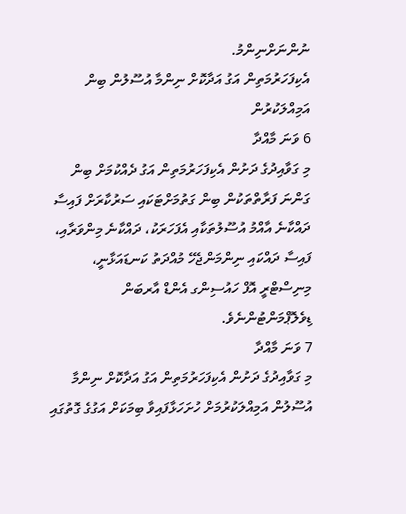ނުންނަށްނިންމު.
އެކިފަހަރުމަތިން އަގު އަދާކޮށް ނިންމާ އުސޫލުން ބިން އަމިއްލަކުރުން
6 ވަނަ މާއްދާ
މި ގަވާއިދުގެ ދަށުން އެކިފަހަރުމަތިން އަގު ދެއްކުމަށް ބިން ގަންނަ ފަރާތްތަކުން ބިން ގަތުމަށްޓަކައި ސަރުކާރަށް ފައިސާ ދައްކާނެ އާއްމު އުސޫލުތަކާއި އެފަހަރަކު، ދައްކާނެ މިންވަރާއި، ފައިސާ ދައްކައި ނިންމަންޖެހޭ މުއްދަތު ކަނޑައަޅާނީ، މިނިސްޓްރީ އޮފް ހައުސިންގ އެންޑް އާރބަން ޑިވެލޮޕްމަންޓުންނެވެ.
7 ވަނަ މާއްދާ
މި ގަވާއިދުގެ ދަށުން އެކިފަހަރުމަތިން އަގު އަދާކޮށް ނިންމާ އުސޫލުން އަމިއްލަކުރުމަށް ހުށަހަޅާފައިވާ ބިމަކަށް އަގުގެ ގޮތުގައި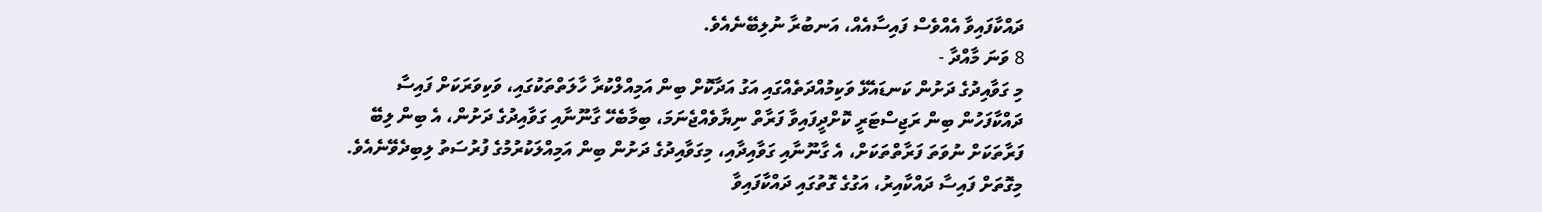ދައްކާފައިވާ އެއްވެސް ފައިސާއެއް، އަނބުރާ ނުލިބޭނެއެވެ.
8 ވަނަ މާއްދާ -
މި ގަވާއިދުގެ ދަށުން ކަނޑައެޅޭ ވަކިމުއްދަތެއްގައި އަގު އަދާކޮށް ބިން އަމިއްލްކުރާ ހާލަތްތަކުގައި، ވަކިވަރަކަށް ފައިސާ ދައްކާފަހުން ބިން ރަޖިސްޓަރީ ކޮށްދީފައިވާ ފަރާތް ނިޔާވެއްޖެނަމަ، ބިމާބެހޭ ގާނޫނާއި ގަވާއިދުގެ ދަށުން، އެ ބިން ލިބޭ ފަރާތަކަށް ނުވަތަ ފަރާތްތަކަށް، އެ ގާނޫނާއި ގަވާއިދާއި، މިގަވާއިދުގެ ދަށުން ބިން އަމިއްލަކުރުމުގެ ފުރުސަތު ލިބިދެވޭނެއެވެ. މިގޮތަށް ފައިސާ ދައްކާއިރު، އަގުގެ ގޮތުގައި ދައްކާފައިވާ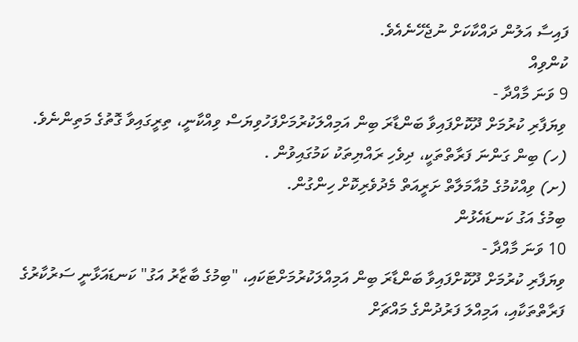ފައިސާ އަލުން ދައްކާކަށް ނުޖެހޭނެއެވެ.
ކުންވިއް
9 ވަނަ މާއްދާ -
ވިޔަފާރި ކުރުމަށް ދޫކޮށްފައިވާ ބަންޑާރަ ބިން އަމިއްލަކުރުމަށްފަހުވިޔަސް ވިއްކާނީ، ތިރީގައިވާ ގޮތުގެ މަތިންނެވެ.
(ހ) ބިން ގަންނަ ފަރާތްތަކީ، ދިވެހި ރައްޔިތަކު ކަމުގައިވުން .
(ށ) ވިއްކުމުގެ މުއާމަލާތް ށަރީއަތް މެދުވެރިކޮށް ހިންގުން.
ބިމުގެ އަގު ކަނޑައެޅުން
10 ވަނަ މާއްދާ -
ވިޔަފާރި ކުރުމަށް ދޫކޮށްފައިވާ ބަންޑާރަ ބިން އަމިއްލަކުރުމަށްޓަކައި، "ބިމުގެ ބާޒާރު އަގު" ކަނޑައަޅާނީ ސަރުކާރުގެ ފަރާތްތަކާއި، އަމިއްލަ ފަރުދުންގެ މައްޗަށް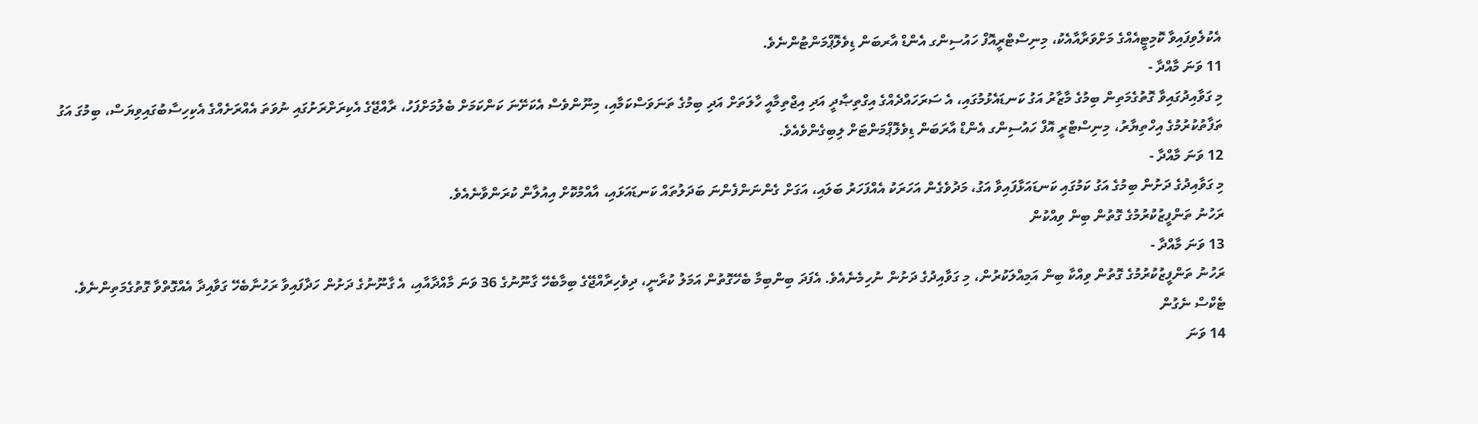އެކުލެވިފައިވާ ކޮމިޓީއެއްގެ މަށްވަރާއާއެކު، މިނިސްޓްރީއޮފް ހައުސިންގ އެންޑް އާރބަން ޑިވެލޮޕްމަންޓުންނެވެ.
11 ވަނަ މާއްދާ -
މި ގަވާއިދުގައިވާ ގޮތުގެމަތިން ބިމުގެ މާޒާރު އަގު ކަނޑައެޅުމުގައި، އެ ސަރަހައްދެއްގެ އިގްތިޞާދީ އަދި އިޖްތިމާއީ ހާލަތަށް އަދި ބިމުގެ ތަނަވަސްކަމާއި، މިނޫންވެސް އެކަށޭނަ ކަންކަމަށް ބެލުމަށްފަހު، ރާއްޖޭގެ އެކިރަށްރަށުގައި ނުވަތަ އެއްރަށެއްގެ އެކިހިސާބުގައިވިޔަސް، ބިމުގަ އަގު ތަފާތުކުރުމުގެ އިހްތިޔާރު، މިނިސްޓްރީ އޮފް ހައުސިންގ އެންޑް އާރަބަން ޑިވެލޮޕްމަންޓަށް ލިބިގެންވެއެވެ.
12 ވަނަ މާއްދާ -
މި ގަވާއިދުގެ ދަށުން ބިމުގެ އަގު ކަމުގައި ކަނޑައަޅާފައިވާ އަގު، މަދުވެގެން އަހަރަކު އެއްފަހަރު ބަލައި، އަގަށް ގެންނަންފެންނަ ބަދަލުތައް ކަނޑައަޅައި، އާއްމުކޮށް އިއުލާން ކުރަންވާނެއެވެ.
ރަހުނު ތަންފީޒުކުރުމުގެ ގޮތުން ބިން ވިއްކުން
13 ވަނަ މާއްދާ -
ރަހުނު ތަންފީޒުކުރުމުގެ ގޮތުން ވިއްކާ ބިން އަމިއްލަކުރުން، މި ގަވާއިދުގެ ދަށުން ނުހިމެނެއެވެ. އެފަދަ ބިންބިމާ ބެހޭގޮތުން އަމަލު ކުރާނީ، ދިވެހިރާއްޖޭގެ ބިމާބެހޭ ގާނޫނުގެ 36 ވަނަ މާއްދާއާއި، އެ ގާނޫނުގެ ދަށުން ހަދާފައިވާ ރަހުނާބެހޭ ގަވާއިދާ އެއްގޮތްވާ ގޮތުގެމަތިންނެވެ.
ޓެކްސް ނެގުން
14 ވަނަ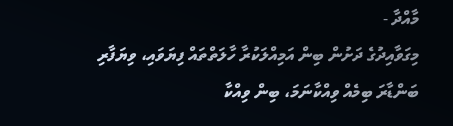މާއްދާ -
މިގަވާއިދުގެ ދަށުން ބިން އަމިއްލަކުރާ ހާލަތްތައް ފިޔަވައި، ވިޔަފާރި ބަންޑާރަ ބިމެއް ވިއްކާނަމަ، ބިން ވިއްކާ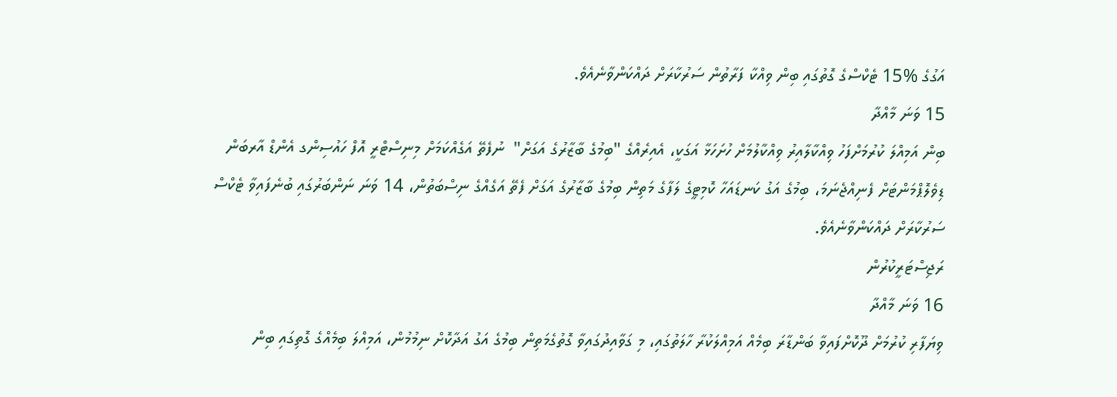އަގުގެ %15 ޓެކްސްގެ ގޮތުގައި ބިން ވިއްކާ ފަރާތުން ސަރުކާރަށް ދައްކަންވާނެއެވެ.
15 ވަނަ މާއްދާ
ބިން އަމިއްލަ ކުރުމަށްފަހު ވިއްކާލާއިރު ވިއްކާލުމަށް ހުށަހަޅާ އަގަކީ، އެއިރެއްގެ "ބިމުގެ ބާޒާރުގެ އަގަށް"  ނުފެތޭ އަގެއްކަމަށް މިނިސްޓްރީ އޮފް ހައުސިންގ އެންޑް އާރބަން ޑިވެލޮޕްމަންޓަށް ފެނިއްޖެނަމަ، ބިމުގެ އަގު ކަނޑައަހާ ކޮމިޓީގެ ލަފާގެ މަތިން ބިމުގެ ބާޒާރުގެ އަގަށް ފެތޭ އަގެއްގެ ނިސްބަތުން، 14 ވަނަ ނަންބަރުގައި ބުނެފައިވާ ޓެކްސް ސަރުކާރަށް ދައްކަންވާނެއެވެ.
ރަޖިސްޓަރީކުރުން
16 ވަނަ މާއްދާ
ވިޔަފާރި ކުރުމަށް ދޫކޮށްފައިވާ ބަންޑާރަ ބިމެއް އަމިއްލަކުރާ ހާލަތުގައި، މި ގަވާއިދުގައިވާ ގޮތުގެމަތިން ބިމުގެ އަގު އަދާކޮށް ނިމުމުން، އަމިއްލަ ބިމެއްގެ ގޮތިގައި ބިން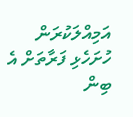އަމިއްލަކުރަން ހުށަހެޅި ފަރާތަށް އެ ބިން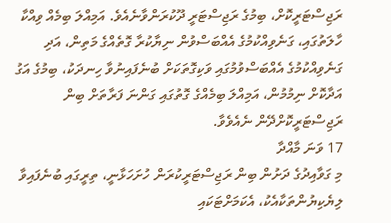ރަޖިސްޓަރީކޮށް، ބިމުގެ ރަޖިސްޓަރީ ދޫކުރަންވާނެއެވެ. އަމިއްލަ ބިމެއް ވިއްކާ ހާލަތުގައި، ގަނެވިއްކުމުގެ އެއްބަސްވުން ނިޔާކުރާ ގޮތެއްގެ މަތިން، އަދި ގަނެވިއްކުމުގެ އެއްބަސްވުމުގައި ވަކިގޮތަކަށް ބުނެފައިނުވާ ހިނދަކު، ބިމުގެ އަގު އަދާކޮށް ނިމުމުން، އަމިއްލަ ބިމެއްގެ ގޮތުގައި ގަންނަ ފަރާތަށް ބިން ރަޖިސްޓަރީކޮށްދޭން ނެއެވެވާ.
17 ވަނަ މާއްދާ
މި ގަވާއިދުގެ ދަށުން ބިން ރަޖިސްޓަރީކުރަން ހުށަހަޅާނީ، ތިރީގައި ބުނެފައިވާ ލިޔެކިޔުންތަކާއެކު، އެކަމަށްޓަކައި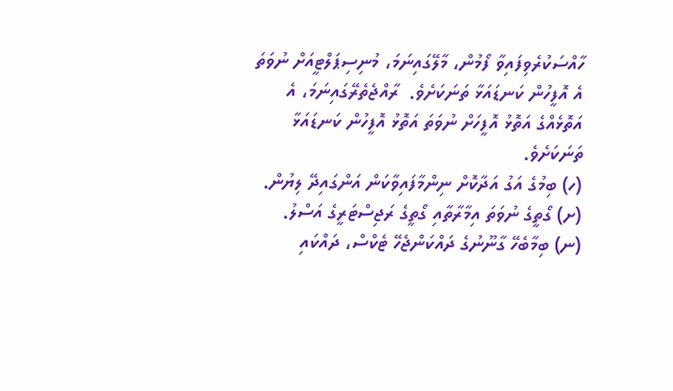ހާއްސަކުރެވިފައިވާ ފޯމުން، މާލޭގައިނަމަ، މުނިސިޕަލްޓީއަށް ނުވަތަ އެ އޮފީހުން ކަނޑައަޅާ ތަނަކަށެވެ.  ރާއްޖެތެރޭގައިނަމަ، އެ އަތޮޅެއްގެ އަތޮޅު އޮފީހަށް ނުވަތަ އަތޮޅު އޮފީހުން ކަނޑައަޅާ ތަނަކަށެވެ.
(ހ) ބިމުގެ އަގު އަދާކޮށް ނިންމާފައިވާކަން އަންގައިދޭ ލިޔުން.
(ށ) ގޯތީގެ ނުވަތަ އިމާރާތާއި ގޯތީގެ ރަޖިސްޓަރީގެ އަސްލު.
(ނ) ބިމާބެހޭ ގާނޫނުގެ ދައްކަންޖެހޭ ޓެކްސް، ދައްކައި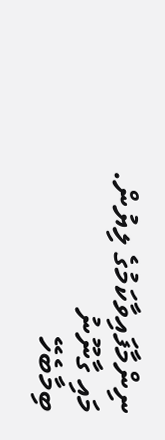ނިންމާފައިވާކަމުގެ ލިޔުން.
މައި ގާނޫނު
ބިމާބެހޭ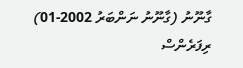ގާނޫނު (ގާނޫނު ނަންބަރު 2002-01)
ރިފަރެންސް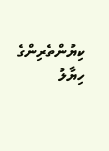ކިޔުންތެރިންގެ ހިޔާލު